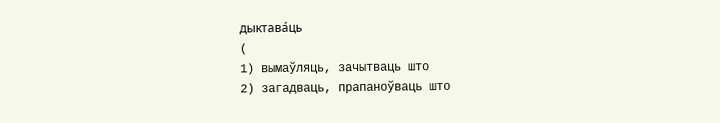дыктава́ць
(
1) вымаўляць, зачытваць што
2) загадваць, прапаноўваць што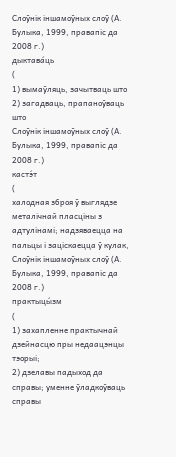Слоўнік іншамоўных слоў (А. Булыка, 1999, правапіс да 2008 г.)
дыктава́ць
(
1) вымаўляць, зачытваць што
2) загадваць, прапаноўваць што
Слоўнік іншамоўных слоў (А. Булыка, 1999, правапіс да 2008 г.)
кастэ́т
(
халодная зброя ў выглядзе металічнай пласціны з адтулінамі; надзяваецца на пальцы і заціскаецца ў кулак,
Слоўнік іншамоўных слоў (А. Булыка, 1999, правапіс да 2008 г.)
практыцы́зм
(
1) захапленне практычнай дзейнасцю пры недаацэнцы тэорыі;
2) дзелавы падыход да справы; уменне ўладкоўваць справы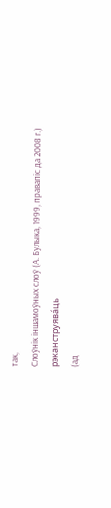так,
Слоўнік іншамоўных слоў (А. Булыка, 1999, правапіс да 2008 г.)
рэканструява́ць
(ад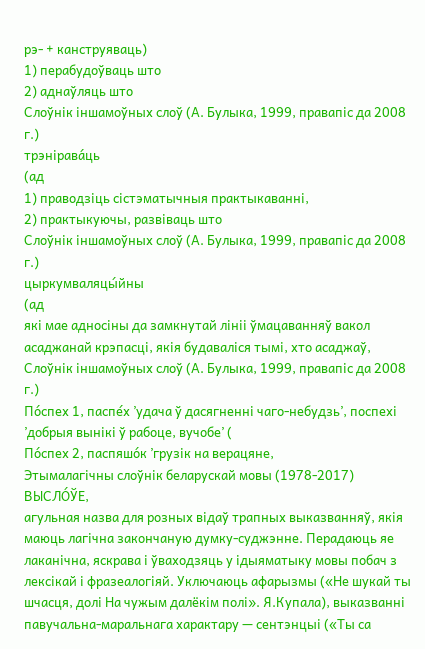рэ- + канструяваць)
1) перабудоўваць што
2) аднаўляць што
Слоўнік іншамоўных слоў (А. Булыка, 1999, правапіс да 2008 г.)
трэнірава́ць
(ад
1) праводзіць сістэматычныя практыкаванні,
2) практыкуючы, развіваць што
Слоўнік іншамоўных слоў (А. Булыка, 1999, правапіс да 2008 г.)
цыркумваляцы́йны
(ад
які мае адносіны да замкнутай лініі ўмацаванняў вакол асаджанай крэпасці, якія будаваліся тымі, хто асаджаў,
Слоўнік іншамоўных слоў (А. Булыка, 1999, правапіс да 2008 г.)
По́спех 1, паспе́х ’удача ў дасягненні чаго-небудзь’, поспехі ’добрыя вынікі ў рабоце, вучобе’ (
По́спех 2, паспяшо́к ’грузік на верацяне,
Этымалагічны слоўнік беларускай мовы (1978-2017)
ВЫСЛО́ЎЕ,
агульная назва для розных відаў трапных выказванняў, якія маюць лагічна закончаную думку-суджэнне. Перадаюць яе лаканічна, яскрава і ўваходзяць у ідыяматыку мовы побач з лексікай і фразеалогіяй. Уключаюць афарызмы («Не шукай ты шчасця, долі На чужым далёкім полі». Я.Купала), выказванні павучальна-маральнага характару — сентэнцыі («Ты са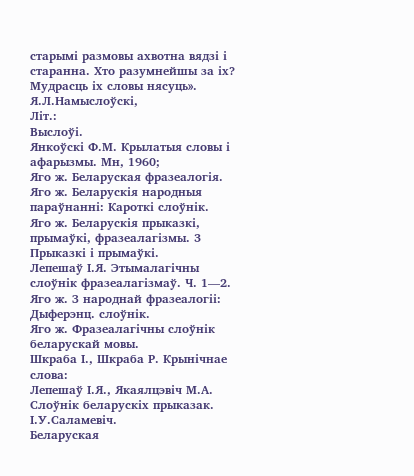старымі размовы ахвотна вядзі і старанна. Хто разумнейшы за іх? Мудрасць іх словы нясуць». Я.Л.Намыслоўскі,
Літ.:
Выслоўі.
Янкоўскі Ф.М. Крылатыя словы і афарызмы. Мн, 1960;
Яго ж. Беларуская фразеалогія.
Яго ж. Беларускія народныя параўнанні: Кароткі слоўнік.
Яго ж. Беларускія прыказкі, прымаўкі, фразеалагізмы. 3
Прыказкі і прымаўкі.
Лепешаў І.Я. Этымалагічны слоўнік фразеалагізмаў. Ч. 1—2.
Яго ж. З народнай фразеалогіі: Дыферэнц. слоўнік.
Яго ж. Фразеалагічны слоўнік беларускай мовы.
Шкраба І., Шкраба Р. Крынічнае слова:
Лепешаў І.Я., Якаялцэвіч М.А. Слоўнік беларускіх прыказак.
І.У.Саламевіч.
Беларуская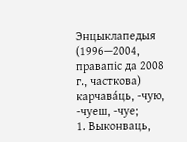Энцыклапедыя (1996—2004, правапіс да 2008 г., часткова)
карчава́ць, ‑чую, ‑чуеш, ‑чуе;
1. Выконваць,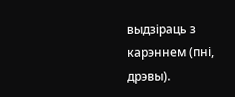выдзіраць з карэннем (пні, дрэвы).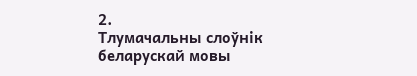2.
Тлумачальны слоўнік беларускай мовы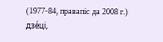(1977-84, правапіс да 2008 г.)
дзе́ці,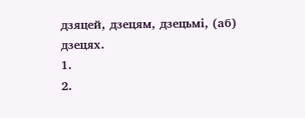дзяцей, дзецям, дзецьмі, (аб) дзецях.
1.
2.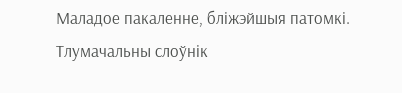Маладое пакаленне, бліжэйшыя патомкі.
Тлумачальны слоўнік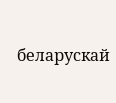беларускай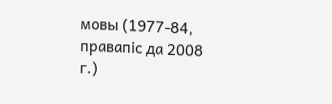мовы (1977-84, правапіс да 2008 г.)